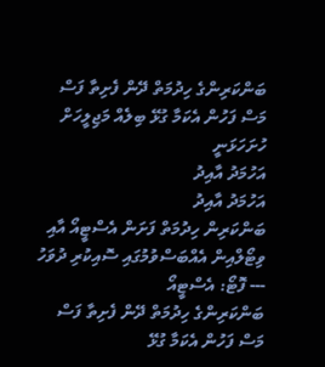ބަންކަރިންގެ ހިދުމަތް ދޭން ފެށިތާ ފަސް މަސް ފަހުން އެކަމާ ގުޅޭ ބިލެއް މަޖިލީހަށް ހުށަހަޅަނީ
އަހުމަދު އާއިދު
އަހުމަދު އާއިދު
ބަންކަރިން ހިދުމަތް ފަށަން އެސްޓީއޯ އާއި ވިޓޯލްއިން އެއްބަސްވުމުގައި ސޮއިކުރި ދުވަހު --- ފޮޓޯ: އެސްޓީއޯ
ބަންކަރިންގެ ހިދުމަތް ދޭން ފެށިތާ ފަސް މަސް ފަހުން އެކަމާ ގުޅޭ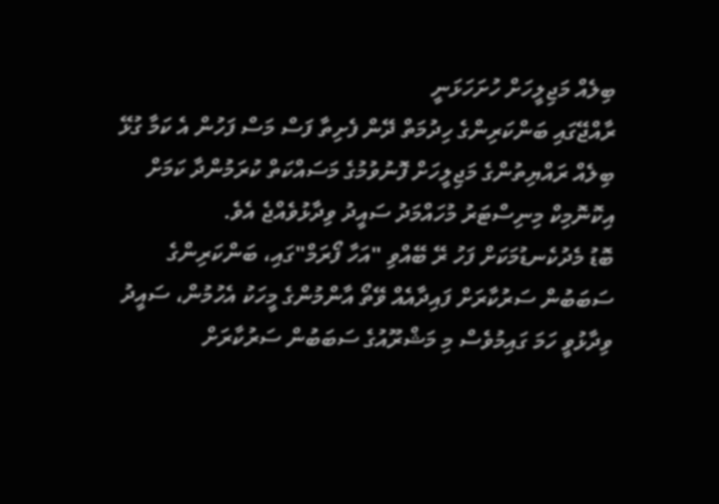ބިލެއް މަޖިލީހަށް ހުށަހަޅަނީ
ރާއްޖޭގައި ބަންކަރިންގެ ހިދުމަތް ދޭން ފެށިތާ ފަސް މަސް ފަހުން އެ ކަމާ ގުޅޭ ބިލެއް ރައްޔިތުންގެ މަޖިލީހަށް ފޮނުވުމުގެ މަސައްކަތް ކުރަމުންދާ ކަމަށް އިކޮނޮމިކް މިނިސްޓަރު މުހައްމަދު ސައީދު ވިދާޅުވެއްޖެ އެވެ.
ބޮޑު މެދުކެނޑުމަކަށް ފަހު ރޭ ބޭއްވި "އަހާ ފޯރަމް"ގައި، ބަންކަރިންގެ ސަބަބުން ސަރުކާރަށް ފައިދާއެއް ވޭތޯ އާންމުންގެ މީހަކު އެހުމުން، ސައީދު ވިދާޅުވީ ހަމަ ގައިމުވެސް މި މަޝްރޫއުގެ ސަބަބުން ސަރުކާރަށް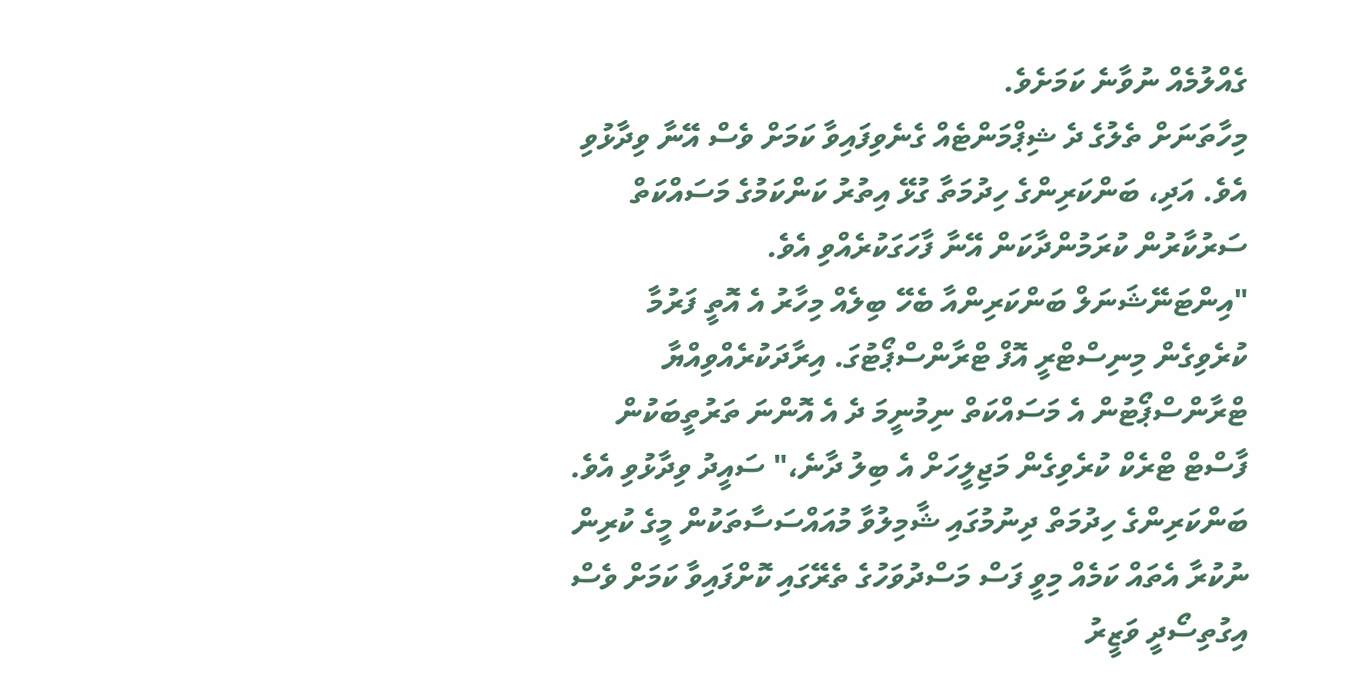ގެއްލުމެއް ނުވާނެ ކަމަށެވެ.
މިހާތަނަށް ތެލުގެ ދެ ޝިޕްމަންޓެއް ގެނެވިފައިވާ ކަމަށް ވެސް އޭނާ ވިދާޅުވި އެވެ. އަދި، ބަންކަރިންގެ ހިދުމަތާ ގުޅޭ އިތުރު ކަންކަމުގެ މަސައްކަތް ސަރުކާރުން ކުރަމުންދާކަން އޭނާ ފާހަގަކުރެއްވި އެވެ.
"އިންޓަނޭޝަނަލް ބަންކަރިންއާ ބެހޭ ބިލެއް މިހާރު އެ އޮތީ ފަރުމާ ކުރެވިގެން މިނިސްޓްރީ އޮފް ޓްރާންސްޕޯޓުގަ. އިރާދަކުރެއްވިއްޔާ ޓްރާންސްޕޯޓުން އެ މަސައްކަތް ނިމުނީމަ ދެ އެ އޮންނަ ތަރުތީބަކުން ފާސްޓް ޓްރެކް ކުރެވިގެން މަޖިލީހަށް އެ ބިލު ދާނެ،" ސައީދު ވިދާޅުވި އެވެ.
ބަންކަރިންގެ ހިދުމަތް ދިނުމުގައި ޝާމިލުވާ މުއައްސަސާތަކުން މީގެ ކުރިން ނުކުރާ އެތައް ކަމެއް މިވީ ފަސް މަސްދުވަހުގެ ތެރޭގައި ކޮށްފައިވާ ކަމަށް ވެސް އިގުތިސޯދީ ވަޒީރު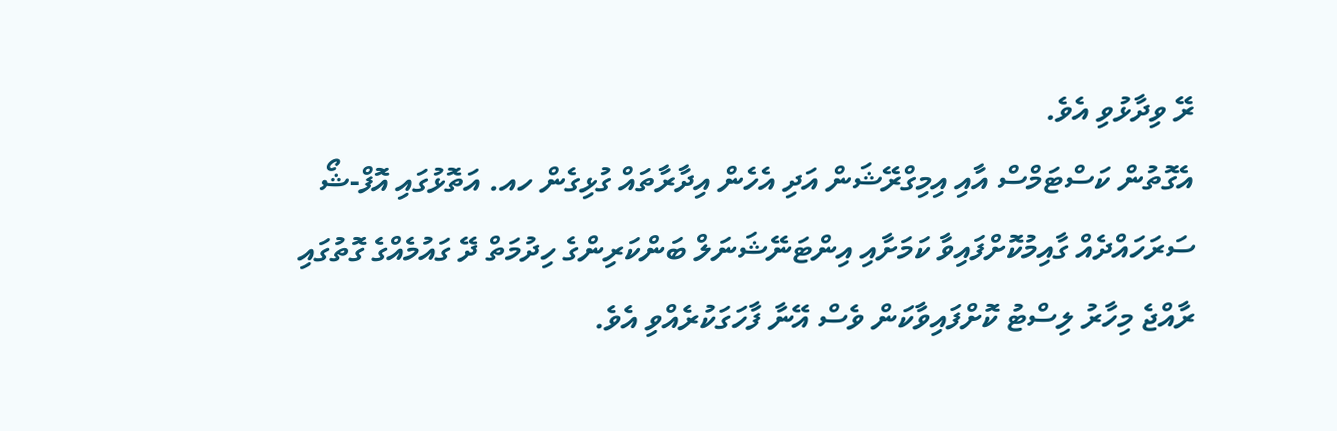ރޭ ވިދާޅުވި އެވެ.
އެގޮތުން ކަސްޓަމްސް އާއި އިމިގްރޭޝަން އަދި އެހެން އިދާރާތައް ގުޅިގެން ހއ. އަތޮޅުގައި އޮފް-ޝޯ ސަރަހައްދެއް ގާއިމުކޮށްފައިވާ ކަމަށާއި އިންޓަނޭޝަނަލް ބަންކަރިންގެ ހިދުމަތް ދޭ ގައުމެއްގެ ގޮތުގައި ރާއްޖެ މިހާރު ލިސްޓު ކޮށްފައިވާކަން ވެސް އޭނާ ފާހަގަކުރެއްވި އެވެ.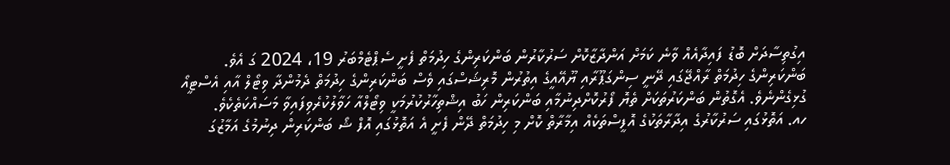އިގުތިސާދަށް ބޮޑު ފައިދާއެއް ވާނެ ކަމަށް އަންދާޒާކޮށް ސަރުކާރުން ބަންކަރިންގެ ހިދުމަތް ފެށީ ސެޕްޓެމްބަރު 19، 2024 ގަ އެވެ.
ބަންކަރިންގެ ހިދުމަތް ރާއްޖޭގައި ދޭނީ ސިންގަޕޫރާއި ޔޫއޭއީގެ އިތުރުން މޮރިޝަސްގައި ވެސް ބަންކަރިންގެ ހިދުމަތް ދެމުންދާ ވިޓޯލް އާއި އެސްޓީއޯ ގުޅިގެންނެވެ. އެގޮތުން ބަންކަރުތަކަށް ތެޔޮ ފޯރުކޮށްދިނުމާއި ބަންކަރިން ހަބު އިޝްތިހާރުކުރުމަކީ ވިޓޯލްއާ ހަވާލުކުރެވިފައިވާ މަސައްކަތެކެވެ.
ހއ. އަތޮޅުގައި ސަރުކާރުގެ އިދާރާތަކުގެ އޮފީސްތަކެއް އިމާރާތް ކޮށް މި ހިދުމަތް ދޭން ފެށީ އެ އަތޮޅުގައި އޮފް ޝޯ ބަންކަރިން ދިނުމުގެ އަމާޒުގަ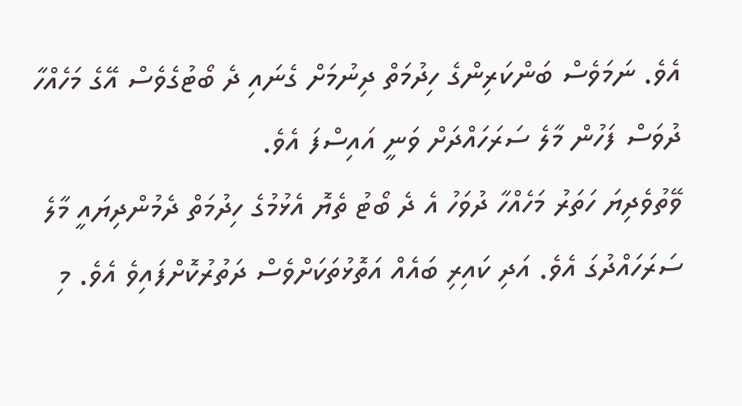އެވެ. ނަމަވެސް ބަންކަރިންގެ ހިދުމަތް ދިނުމަށް ގެނައި ދެ ބޯޓުގެވެސް އޭގެ މަހެއްހާ ދުވަސް ފަހުން މާލެ ސަރަހައްދަށް ވަނީ އައިސްފަ އެވެ.
ވޭތުވެދިޔަ ހަތަރު މަހެއްހާ ދުވަހު އެ ދެ ބޯޓު ތެޔޮ އެޅުމުގެ ހިދުމަތް ދެމުންދިޔައީ މާލެ ސަރަހައްދުގަ އެވެ. އަދި ކައިރި ބައެއް އަތޮޅުތަކަށްވެސް ދަތުރުކޮށްފައިވެ އެވެ. މި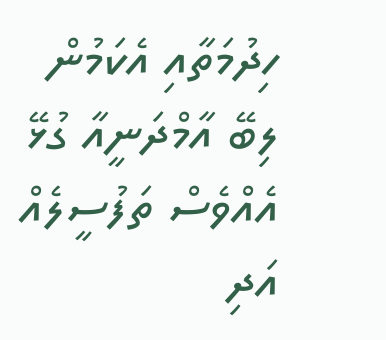ހިދުމަތާއި އެކަމުން ލިބޭ އާމްދަނީއާ ގުޅޭ އެއްވެސް ތަފުސީލެއް އަދި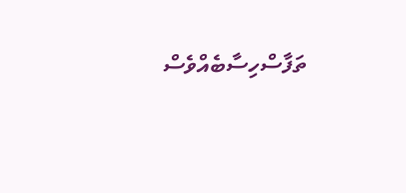ތަފާސްހިސާބެއްވެސް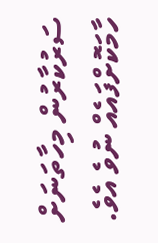ސަރުކާރުން މިހާތަނަށް ހާމަކޮށްފައެއް ނުވެ އެވެ.